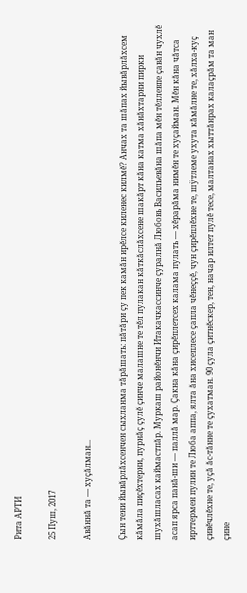Рита АРТИ

25 Пуш, 2017

Авăннă та — хуçăлман...

Çын тени йывăрлăхсенчен сыхланма тăрăшать: пăтăри çу пек камăн ирĕлсе киленес килмĕ? Анчах та шăпах йывăрлăхсем кăмăла пиçĕхтерни, пурнăç çулĕ çинче малашне те тĕл пулакан кăткăслăхсене шакăрт кăна катма хăнăхтарни пирки шухăшласах каймастпăр. Муркаш районĕнчи Итакачкассинче çуралнă Любовь Васильевăна шăпа мĕн тĕллевпе çавăн чухлĕ асап ярса панă-ши — паллă мар. Çакна кăна çирĕплетсех калама пулать — хĕрарăма нимĕн те хуçайман. Мĕн кăна чăтса ирттермен пулин те Люба аппа, ялта ăна хисеплесе çапла чĕнеççĕ, чун çирĕплĕхне те, шÿтлеме ухута кăмăлне те, хăлха-куç çивĕчлĕхне те, уçă ăс-тăнне те çухатман. 90 çула çитнĕскер, тен, начар илтет пулĕ тесе, малтанах хыттăнрах калаçрăм та ман çине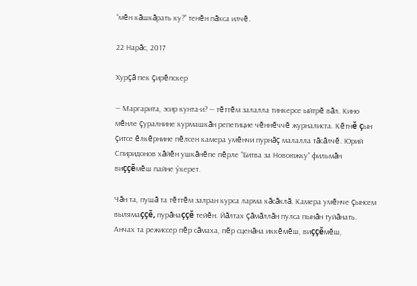“мĕн кăшкăрать ку?” тенĕн пăхса илчĕ.

22 Нарăс, 2017

Хурçă пек çирĕпскер

— Маргарита, эсир кунта-и? — тĕттĕм залалла тинкерсе ыйтрĕ вăл. Кино мĕнле çуралнине курмашкăн репетицие чĕннĕччĕ журналиста. Кĕтнĕ çын çитсе ĕлкĕрнине пĕлсен камера умĕнчи пурнăç малалла тăсăлчĕ. Юрий Спиридонов хăйĕн ушкăнĕпе пĕрле “Битва за Новоюжку” фильмăн виççĕмĕш пайне ӳкерет.

Чăн та, пушă та тĕттĕм залран курса ларма кăсăклă. Камера умĕнче çынсем вылямаççĕ, пурăнаççĕ тейĕн. Йăлтах çăмăллăн пулса пынăн туйăнать. Анчах та режиссер пĕр сăмаха, пĕр сценăна иккĕмĕш, виççĕмĕш,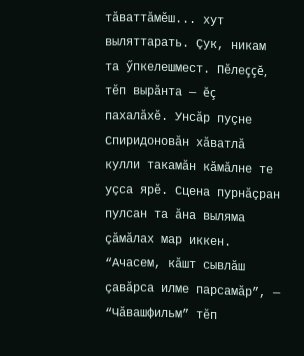тăваттăмĕш... хут выляттарать. Çук, никам та ӳпкелешмест. Пĕлеççĕ, тĕп вырăнта — ĕç пахалăхĕ. Унсăр пуçне Спиридоновăн хăватлă кулли такамăн кăмăлне те уçса ярĕ. Сцена пурнăçран пулсан та ăна выляма çăмăлах мар иккен. “Ачасем, кăшт сывлăш çавăрса илме парсамăр”, — “Чăвашфильм” тĕп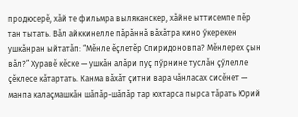продюсерĕ, хăй те фильмра выляканскер, хăйне ыттисемпе пĕр тан тытать. Вăл айккинелле пăрăннă вăхăтра кино ӳкерекен ушкăнран ыйтатăп: “Мĕнле ĕçлетĕр Спиридоновпа? Мĕнлерех çын вăл?” Хуравĕ кĕске — ушкăн алăри пуç пӳрнине туслăн çӳлелле çĕклесе кăтартать. Канма вăхăт çитни вара чăнласах сисĕнет — манпа калаçмашкăн шăпăр-шăпăр тар юхтарса пырса тăрать Юрий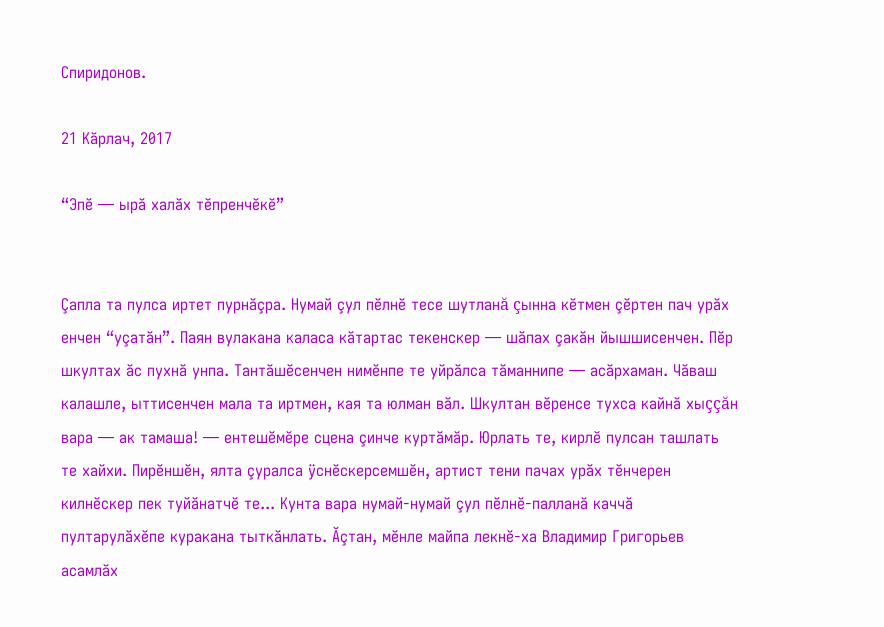Спиридонов.

21 Кăрлач, 2017

“Эпĕ — ырă халăх тĕпренчĕкĕ”


Çапла та пулса иртет пурнăçра. Нумай çул пĕлнĕ тесе шутланă çынна кĕтмен çĕртен пач урăх енчен “уçатăн”. Паян вулакана каласа кăтартас текенскер — шăпах çакăн йышшисенчен. Пĕр шкултах ăс пухнă унпа. Тантăшĕсенчен нимĕнпе те уйрăлса тăманнипе — асăрхаман. Чăваш калашле, ыттисенчен мала та иртмен, кая та юлман вăл. Шкултан вĕренсе тухса кайнă хыççăн вара — ак тамаша! — ентешĕмĕре сцена çинче куртăмăр. Юрлать те, кирлĕ пулсан ташлать те хайхи. Пирĕншĕн, ялта çуралса ÿснĕскерсемшĕн, артист тени пачах урăх тĕнчерен килнĕскер пек туйăнатчĕ те... Кунта вара нумай-нумай çул пĕлнĕ-палланă каччă пултарулăхĕпе куракана тыткăнлать. Ăçтан, мĕнле майпа лекнĕ-ха Владимир Григорьев асамлăх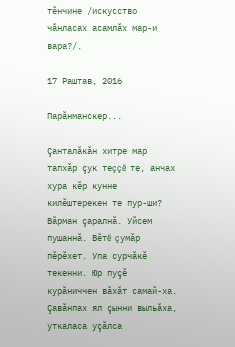тĕнчине /искусство чăнласах асамлăх мар-и вара?/.

17 Раштав, 2016

Парăнманскер...

Çанталăкăн хитре мар тапхăр çук теççĕ те, анчах хура кĕр кунне килĕштерекен те пур-ши? Вăрман çаралнă. Уйсем пушаннă. Вĕтĕ çумăр пĕрĕхет. Упа сурчăкĕ текенни. Юр пуçĕ курăниччен вăхăт самай-ха. Çавăнпах ял çынни выльăха, уткаласа уçăлса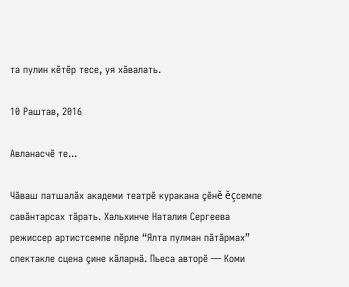та пулин кĕтĕр тесе, уя хăвалать.

10 Раштав, 2016

Авланасчĕ те...

Чăваш патшалăх академи театрĕ куракана çĕнĕ ĕçсемпе савăнтарсах тăрать. Хальхинче Наталия Сергеева режиссер артистсемпе пĕрле “Ялта пулман пăтăрмах” спектакле сцена çине кăларнă. Пьеса авторĕ — Коми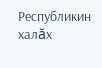Республикин халăх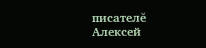писателĕ Алексей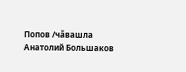Попов /чăвашла Анатолий Большаков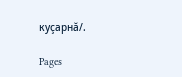куçарнă/.

Pages